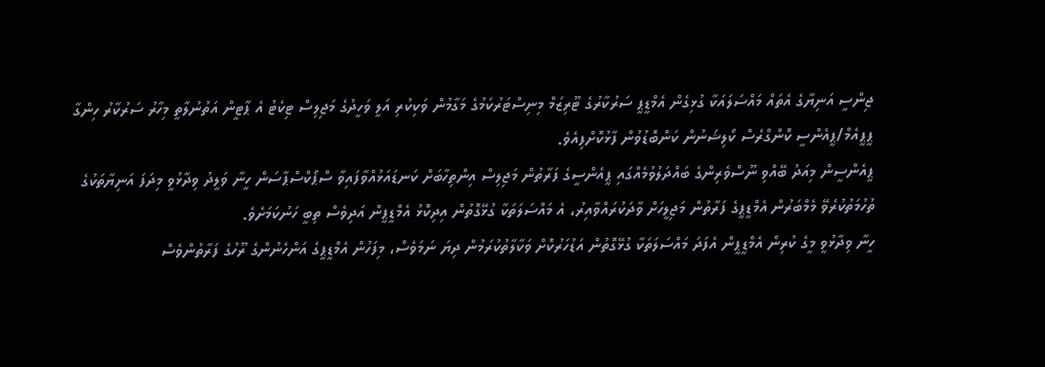ޖިންސީ އަނިޔާގެ އެތައް މައްސަލައަކާ ގުޅިގެން އެމްޑީޕީ ސަރުކާރުގެ ޓޫރިޒަމް މިނިސްޓަރުކަމުގެ މަގާމުން ވަކިކުރި އަލީ ވަހީދުގެ މަޖިލިސް ޓިކެޓު އެ ޕާޓީން އަތުނުލާތީ މިހާރު ސަރުކާރު ހިންގާ ޕީޕީއެމް/ޕީއެންސީ ކޮންގްރެސް ކޯލިޝަނުން ކަންބޮޑުވުން ފާޅުކޮށްފިއެވެ.
ޕީއެންސީން މިއަދު ބޭއްވި ނޫސްވެރިންގެ ބައްދަލުވުމެއްގައި ޕީއެންސީގެ ފަރާތުން މަޖިލިސް އިންތިހާބަށް ކަނޑައަޅުއްވާފައިވާ ސްޕޯކްސްޕާސަން ހީނާ ވަލީދު ވިދާޅުވީ މިދަފަ އަނިޔާތަކުގެ ތުހުމަތުކުރެވޭ މެމްބަރުން އެމްޑީޕީގެ ފަރާތުން މަޖިލީހަށް ވާދަކުރައްވާއިރު، އެ މައްސަލަތަކާ ގުޅޭގޮތުން އިދިކޮޅު އެމްޑީޕީން އަދިވެސް ތިބީ ހަނުކަމަށެވެ.
ހީނާ ވިދާޅުވީ މީގެ ކުރިން އެމްޑީޕީން އެފަދަ މައްސަލަތަކާ ގުޅޭގޮތުން އަޑުހަރުކޮށް ވަކާލާތުކުރަމުން ދިޔަ ނަމަވެސް، މިފަހުން އެމްޑީޕީގެ އަންހެނުންގެ ރޫހުގެ ފަރާތުންވެސް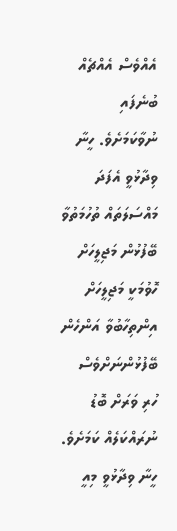އެއްވެސް އެއްޗެއް ބުނެފައި ނުވާކަމަށެވެ. ހީނާ ވިދާޅުވީ އެފަދަ މައްސަލަތައް ތުހުމަތުވާ ބޭފުޅުން މަޖިލީހަށް ހޮވުމަކީ މަޖިލީހަށް އިންތިހާބުވާ އަންހެން ބޭފުޅުންނަށްވެސް ހުރި ވަރަށް ބޮޑު ނުރައްކަލެއް ކަމަށެވެ.
ހީނާ ވިދާޅުވީ މިއީ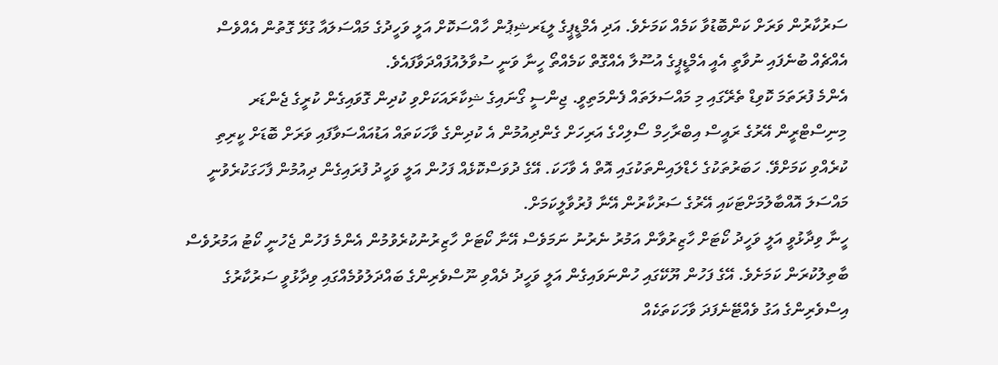ސަރުކާރުން ވަރަށް ކަންބޮޑުވާ ކަމެއް ކަމަށެވެ. އަދި އެމްޑީޕީގެ ލީޑަރޝިޕުން ހާއްސަކޮށް އަލީ ވަހީދުގެ މައްސަލައާ ގުޅޭ ގޮތުން އެއްވެސް އެއްޗެއް ބުނެފައި ނުވާތީ އެއީ އެމްޑީޕީގެ އުސޫލާ އެއްގޮތް ކަމެއްތޯ ހީނާ ވަނީ ސުވާލުއުފައްދަވާފައެވެ.
އެންމެ ފުރަތަމަ ކޮވިޑް ތެރޭގައި މި މައްސަލަތައް ފެންމަތިވީ. ޖިންސީ ގޯނައިގެ ޝިކާރައަކަށްވި ކުދިން ގޮވައިގެން ކުރީގެ ޖެންޑަރ މިނިސްޓްރީން އޭރުގެ ރައީސް އިބްރާހިމް ސޯލިހްގެ އަރިހަށް ގެންދިއުމުން އެ ކުދިންގެ ވާހަކަތައް އަޑުއައްސަވާފައި ވަރަށް ބޮޑަށް ކީރިތި ކުރެއްވި ކަމަށްވޭ. ހަބަރުތަކުގެ ހެޑްލައިންތަކުގައި އޮތް އެ ވާހަކަ. އޭގެ ދުވަސްކޮޅެއް ފަހުން އަލީ ވަހީދު ފުރައިގެން ދިއުމުން ފާހަގަކުރެވުނީ މައްސަލަ އޮއްބާލުމަށްޓަކައި އޭރުގެ ސަރުކާރުން އޭނާ ފުރުވާލީކަމަށް.
ހީނާ ވިދާޅުވީ އަލީ ވަހީދު ކޯޓަށް ހާޒިރުވާން އަމުރު ނެރުނު ނަމަވެސް އޭނާ ކޯޓަށް ހާޒިރުނުކުރެވުމުން އެންމެ ފަހުން ޖެހުނީ ކޯޓު އަމުރުވެސް ބާތިލުކުރަން ކަމަށެވެ. އޭގެ ފަހުން ޔޫކޭގައި ހުންނަވައިގެން އަލީ ވަހީދު ދެއްވި ނޫސްވެރިންގެ ބައްދަލުވުމެއްގައި ވިދާޅުވީ ސަރުކާރުގެ އިސްވެރިންގެ އަގު ވެއްޓޭނެފަދަ ވާހަކަތަކެއް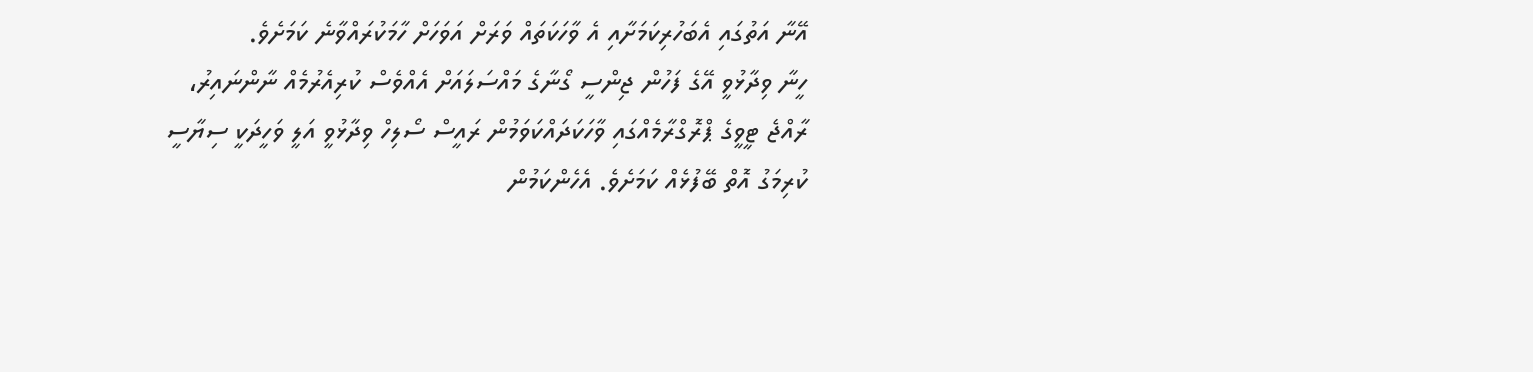އޭނާ އަތުގައި އެބަހުރިކަމަށާއި އެ ވާހަކަތައް ވަރަށް އަވަހަށް ހާމަކުރައްވާނެ ކަމަށެވެ.
ހީނާ ވިދާޅުވީ އޭގެ ފަހުން ޖިންސީ ގޯނާގެ މައްސަލައަށް އެއްވެސް ކުރިއެރުމެއް ނާންނައިރު، ރާއްޖެ ޓީވީގެ ޕްރޮގްރާމެއްގައި ވާހަކަދައްކަވަމުން ރައީސް ސޯލިހް ވިދާޅުވީ އަލީ ވަހީދަކީ ސިޔާސީ ކުރިމަގު އޮތް ބޭފުޅެއް ކަމަށެވެ. އެހެންކަމުން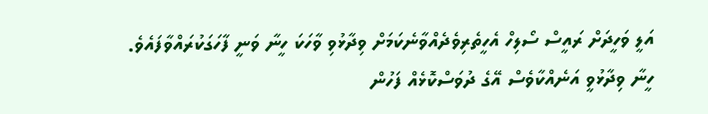އަލީ ވަހީދަށް ރައީސް ސޯލިހް އެހީތެރިވެދެއްވާނެކަމަށް ވިދާޅުވި ވާހަކަ ހީނާ ވަނީ ފާހަގަކުރައްވާފައެވެ.
ހީނާ ވިދާޅުވީ އަނެއްކާވެސް އޭގެ ދުވަސްކޮޅެއް ފަހުން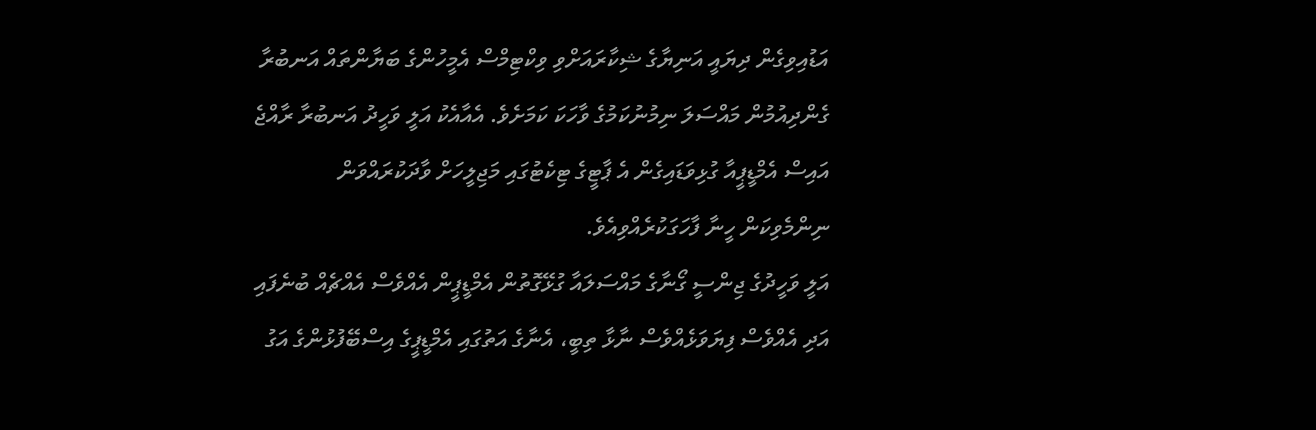އަޑުއިވިގެން ދިޔައީ އަނިޔާގެ ޝިކާރައަށްވި ވިކްޓިމްސް އެމީހުންގެ ބަޔާންތައް އަނބުރާ ގެންދިއުމުން މައްސަލަ ނިމުނުކަމުގެ ވާހަކަ ކަމަށެވެ. އެއާއެކު އަލީ ވަހީދު އަނބުރާ ރާއްޖެ އައިސް އެމްޑީޕީއާ ގުޅިވަޑައިގެން އެ ޕާޓީގެ ޓިކެޓުގައި މަޖިލީހަށް ވާދަކުރައްވަން ނިންމެވިކަން ހީނާ ފާހަގަކުރެއްވިއެވެ.
އަލީ ވަހީދުގެ ޖިންސީ ގޯނާގެ މައްސަލައާ ގުޅޭގޮތުން އެމްޑީޕީން އެއްވެސް އެއްޗެއް ބުނެފައި އަދި އެއްވެސް ފިޔަވަޅެއްވެސް ނާޅާ ތިބީ، އެނާގެ އަތުގައި އެމްޑީޕީގެ އިސްބޭފުޅުންގެ އަގު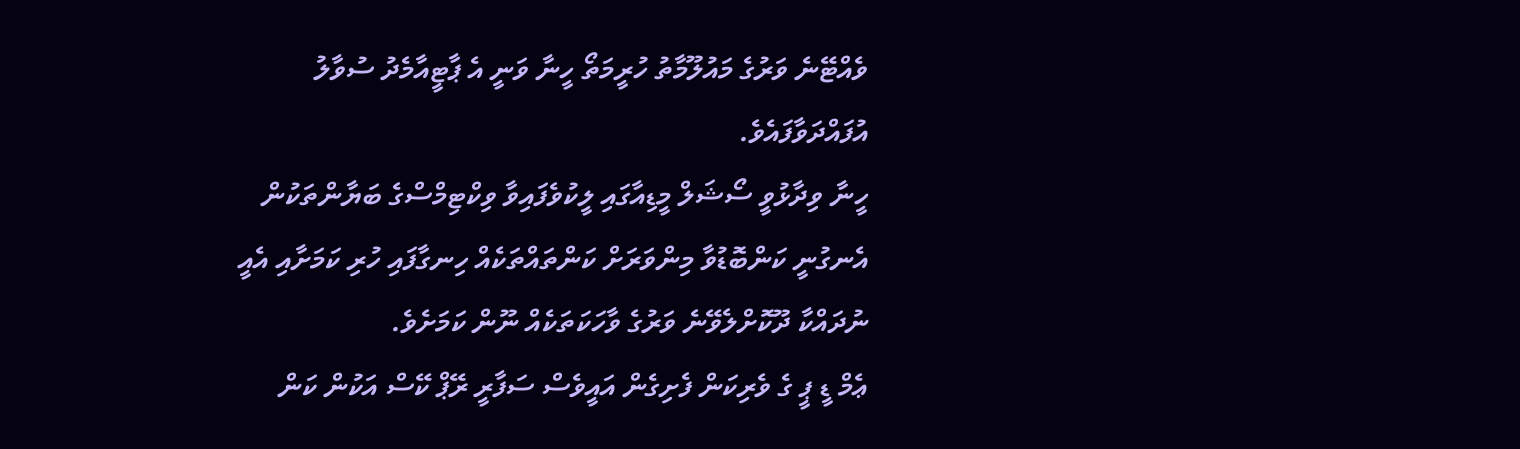ވެއްޓޭނެ ވަރުގެ މައުލޫމާތު ހުރީމަތޯ ހީނާ ވަނީ އެ ޕާޓީއާމެދު ސުވާލު އުފައްދަވާފައެވެ.
ހީނާ ވިދާޅުވީ ސޯޝަލް މީޑިއާގައި ލީކުވެފައިވާ ވިކްޓިމްސްގެ ބަޔާންތަކުން އެނގުނީ ކަންބޮޑުވާ މިންވަރަށް ކަންތައްތަކެއް ހިނގާފައި ހުރި ކަމަށާއި އެއީ ނުދައްކާ ދޫކޮށްލެވޭނެ ވަރުގެ ވާހަކަތަކެއް ނޫން ކަމަށެވެ.
ޢެމް ޑީ ޕީ ގެ ވެރިކަން ފެށިގެން އައީވެސް ސަފާރީ ރޭޕް ކޭސް އަކުން ކަން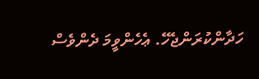ހަދާންކުރަންޖެހޭ. ޢެހެންވީމަ ދެންވެސް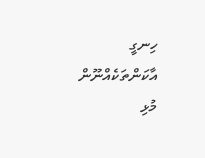ހިނގީ އާކަންތަކެއްނޫން މުޅި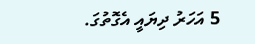5 އަހަރު ދިޔައީ އެގޮތުގަ.